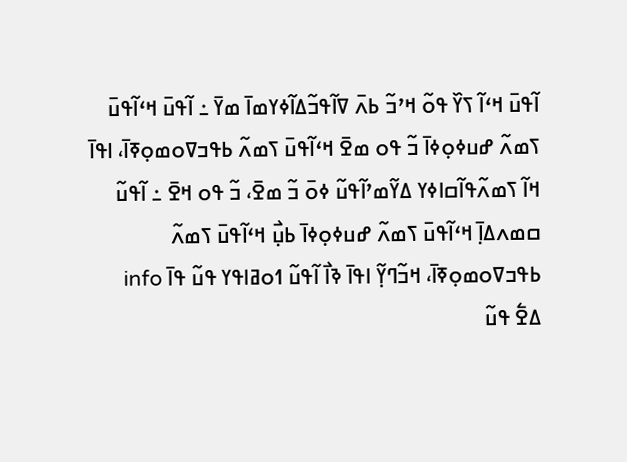ߊ߬ߟߎ߫ ߞߵߊ߬ ߖߌ߰ ߟߋ߬ ߞߴߏ߬ ߕߍ߫ ߜߊ߬ߟߏ߬ߡߊ߬ߦߌߘߊ߫ ߘߌ߫ ߸ ߊ߬ߟߎ߫ ߞߵߊ߬ߟߎ߫ ߖߘߍ߬ ߝߎߦߋ߲ߦߊ߫ ߏ߬ ߟߋ ߘߐ߫ ߞߵߊ߬ߟߎ߫ ߖߘߍ߬ ߕߟߏߜߋߘߋ߲ߧߊ߫، ߊߟߊ߫ ߞߊ߬ ߖߘߍ߬ߟߊ߬ߛߊߦߌ ߡߌ߬ߘߴߊ߬ߟߎ߬ ߦߋ߫ ߏ߬ ߘߐ߫، ߏ߬ ߟߋ ߞߐ߫ ߸ ߊ߬ߟߎ߬ ߛߘߍߡߊ߲߫ ߞߵߊ߬ߟߎ߫ ߖߘߍ߬ ߝߎߦߋ߲ߦߊ߫ ߕߎ߲߯ ߞߵߊ߬ߟߎ߫ ߖߘߍ߬ ߕߟߏߜߋߘߋ߲ߧߊ߫، ߞߏ߬ߣߌ߲߬ ߊߟߊ߫ ߢߊ߯ ߊ߬ߟߎ߬ ߗߋߥߊߟߌ ߟߎ߬ ߟߊ߫ info
ߡߐ߱ ߟߎ߬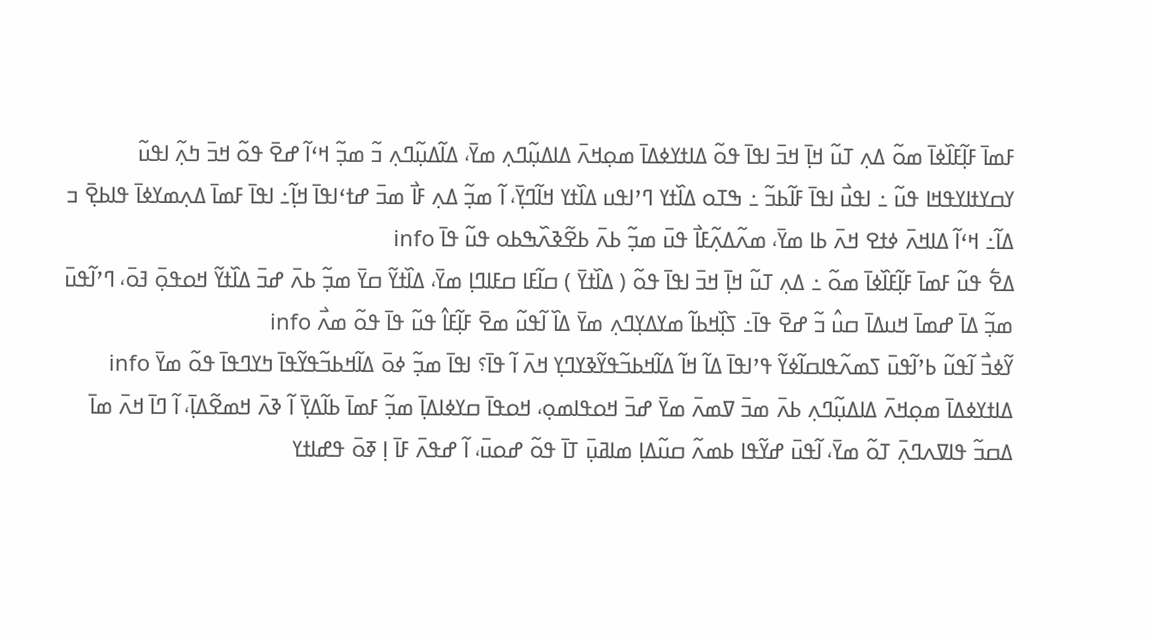ߓߘߊ߫ ߓߊ߲߬ߓߊ߰ߦߊ߫ ߘߋ߬ ߡߍ߲ ߠߎ߬ ߞߊ߲߫ ߞߏ߫ ߊߟߊ߫ ߟߋ߬ ߡߊߙߌߦߡߊ߫ ߘߋ߲ߞߍ߫ ߡߊߡߎ߲߬ߣߍ߲ ߘߌ߫، ߡߊ߬ߡߎ߲߬ߣߍ߲ ߏ߬ ߘߏ߲߬ ߞߵߊ߬ ߝߐ߫ ߟߋ߬ ߞߏ߫ ߤߍ߲߬ ߊߟߎ߬ ߌߛߌߙߊߌߟߞߊ ߟߎ߬ ߸ ߊߟߎ߯ ߊߟߊ߫ ߓߊ߬ߕߏ߬ ߸ ߒߠߋ ߡߊ߰ߙߌ ߣߴߊߟߎ ߡߊ߰ߙߌ ߞߊ߬ߣߌ߲߫، ߊ߬ ߘߏ߲߬ ߡߍ߲ ߓߊ߯ ߘߏ߫ ߝߙߵߊߟߊ߫ ߞߊ߲߬߸ ߊߟߊ߫ ߓߘߊ߫ ߡߍ߲ߘߌߦߊ߫ ߟߊߕߐ߲߫ ߏ ߡߊ߬߸ ߞߵߊ߬ ߡߊߞߍ߫ ߦߙߐ ߞߍ߫ ߕߊ ߘߌ߫، ߘߍ߬ߡߍ߲߬ߓߊ߯ ߟߎ߫ ߘߏ߲߬ ߕߍ߫ ߕߐ߬ߢߍ߰ߒߕߋ ߟߎ߬ ߟߊ߫ info
ߡߐ߱ ߟߎ߬ ߓߘߊ߫ ߓߊ߲߬ߓߊ߰ߦߊ߫ ߘߋ߬ ߸ ߡߍ߲ ߠߎ߬ ߞߊ߲߫ ߞߏ߫ ߊߟߊ߫ ߟߋ߬ ( ߡߊ߰ߙߌ߫ ) ߛߊ߬ߓߊ ߛߓߊߣߊ߲ ߘߌ߫، ߡߊ߰ߙߌ߬ ߛߌ߫ ߘߏ߲߬ ߕߍ߫ ߝߏ߫ ߡߊ߰ߙߌ߬ ߞߋߟߋ߲߫ ߔߋ߫، ߣߴߊ߬ߟߎ߫ ߘߏ߲߬ ߡߊ߫ ߝߘߊ߫ ߞߎߡߊ߫ ߛߎ߮ ߏ߬ ߝߐ߫ ߟߊ߫߸ ߖߊ߲߰ߞߕߊ߬ ߘߌߡߌ߲ߣߍ߲ ߘߌ߫ ߡߊ߰ ߊ߬ߟߎ߬ ߘߐ߫ ߓߊ߲߬ߓߊ߮ ߟߎ߬ ߟߊ߫ ߟߋ߬ ߘߍ߯ info
ߌ߬ߦߏ߯ ߊ߬ߟߎ߬ ߕߴߊ߬ߟߎ߫ ߖߘߍ߬ߟߊߛߊ߬ߦߌ߬ ߟߴߊߟߊ߫ ߡߊ߬ ߞߊ߬ ߡߊ߬ߞߕߏ߬ߟߌ߬ߢߌߣߌ߲ ߞߍ߫ ߊ߬ ߟߊ߫؟ ߊߟߊ߫ ߘߏ߲߬ ߦߋ߫ ߡߊ߬ߞߕߏ߬ߟߌ߬ߟߊ߫ ߤߌߣߟߊ߫ ߟߋ߬ ߘߌ߫ info
ߡߊߙߌߦߡߊ߫ ߘߋ߲ߞߍ߫ ߡߊߡߎ߲߬ߣߍ߲ ߕߍ߫ ߘߏ߫ ߜߘߍ߫ ߘߌ߫ ߝߏ߫ ߞߋߟߊߘߋ߲، ߞߋߟߊ߫ ߛߌߦߊߡߊ߲߫ ߘߏ߲߬ ߓߘߊ߫ ߕߊ߬ߡߌ߲߫ ߊ߬ ߢߍ߫ ߞߘߐ߬ߡߊ߲߫، ߊ߬ ߣߊ߫ ߞߍ߫ ߘߊ߫ ߡߛߏ߬ ߟߊߜߍߣߍ߲߫ ߠߋ߬ ߘߌ߫، ߊ߬ߟߎ߫ ߝߌ߬ߟߊ ߕߘߍ߬ ߛߎ߬ߡߊ߲ ߘߊߥߎ߲߫ ߠߊ߫ ߟߋ߬ ߝߋߎ߫، ߊ߬ ߝߟߍ߫ ߓߊ߫ ߊ߲ ߧߋ߫ ߟߝߊߙߌ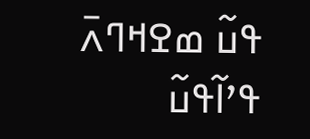ߟߎ߬ ߘߐߞߣߍ߫ ߟߴߊ߬ߟߎ߬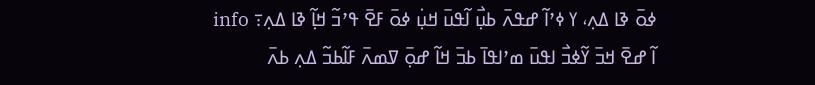ߦߋ߫ ߢߊ ߡߍ߲، ߌ ߦߴߊ߬ ߝߟߍ߫ ߕߎ߲߯ ߊ߬ߟߎ߫ ߞߎ߲߭ ߦߋ߫ ߓߐ߫ ߟߴߏ߬ ߞߊ߲߬ ߢߊ ߡߍ߲߹ info
ߊ߬ ߝߐ߫ ߞߏ߫ ߌ߬ߦߏ߯ ߊߟߎ߫ ߘߴߊߟߊ߫ ߕߏ߫ ߞߊ߬ ߝߋ߲߫ ߜߘߍ߫ ߓߊ߬ߕߏ߬ ߡߍ߲ ߕߍ߫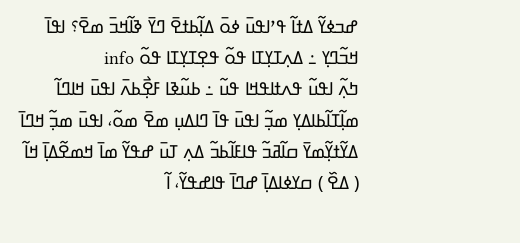ߝߏߦߌ߬ ߡߙߊ߬ ߟߴߊߟߎ߫ ߦߋ߫ ߡߊ߲߬ߕߙߐ߫ ߣߌ߫ ߢߊ߬ߞߏ߫ ߘߐ߫؟ ߊߟߊ߫ ߞߏ߬ߣߌ߲ ߸ ߡߍ߲ߠߌ߲ߠߊ ߟߋ߬ ߟߐ߲ߠߌ߲ߠߊ ߟߋ߬ info
ߤߍ߲߬ ߊߟߎ߬ ߟߍߙߊߟߞߊ ߟߎ߬ ߸ ߕߎ߬ߢߊ ߓߐ߲߯ߕߍ߫ ߊߟߎ߫ ߞߊߣߊ߬ ߘߊ߲߬ߠߊ߬ߕߊߡߌ߲ ߘߏ߲߬ ߊߟߎ߫ ߟߊ߫ ߣߊߡߎ߲ ߘߐ߫ ߘߋ߬، ߊߟߎ߫ ߘߏ߲߬ ߞߣߊ߫ ߡߌ߬ߙߌ߲߬ߘߌ߫ ߛߊ߬ߥߏ߬ ߟߊߓߊ߬ߕߏ߬ ߡߍ߲ ߠߎ߫ ߝߟߌ߬ ߘߊ߫ ߞߘߐ߬ߡߊ߲߫ ߞߊ߬ ( ߡߐ߰ ) ߛߌߦߊߡߊ߲߫ ߝߣߊ߫ ߟߊߝߟߌ߬، ߊ߬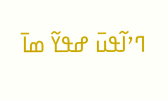ߣߴߊ߬ߟߎ߫ ߝߟߌ߬ ߘߊ߫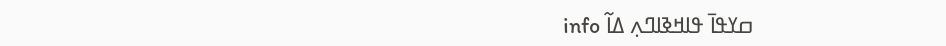ߛߌߟߊ߫ ߟߊߞߢߊߣߍ߲ ߡߊ߬ info